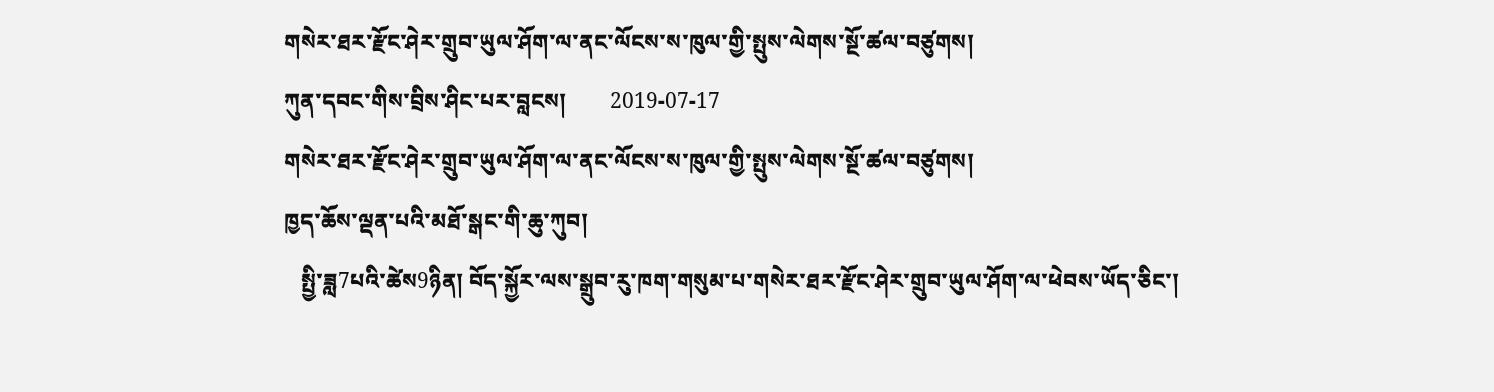གསེར་ཐར་རྫོང་ཤེར་གྲུབ་ཡུལ་ཤོག་ལ་ནང་ལོངས་ས་ཁུལ་གྱི་སྤུས་ལེགས་སྔོ་ཚལ་བཙུགས།
ཀུན་དབང་གིས་བྲིས་ཤིང་པར་བླངས།        2019-07-17
གསེར་ཐར་རྫོང་ཤེར་གྲུབ་ཡུལ་ཤོག་ལ་ནང་ལོངས་ས་ཁུལ་གྱི་སྤུས་ལེགས་སྔོ་ཚལ་བཙུགས།
ཁྱད་ཆོས་ལྡན་པའི་མཐོ་སྒང་གི་ཆུ་ཀུབ།
   སྤྱི་ཟླ7པའི་ཚེས9ཉིན། བོད་སྐྱོར་ལས་སྒྲུབ་རུ་ཁག་གསུམ་པ་གསེར་ཐར་རྫོང་ཤེར་གྲུབ་ཡུལ་ཤོག་ལ་ཕེབས་ཡོད་ཅིང་།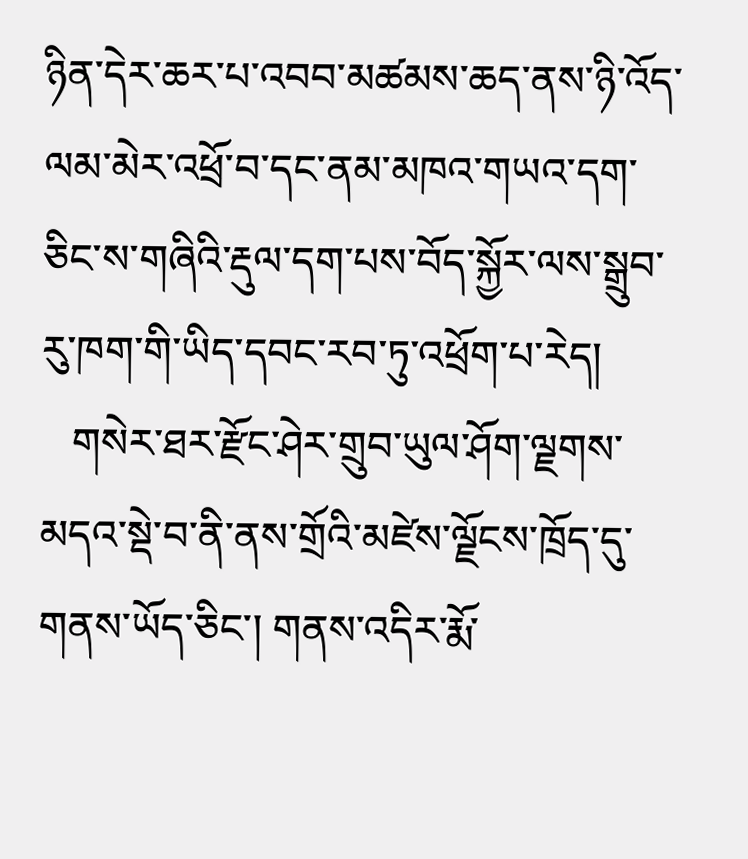ཉིན་དེར་ཆར་པ་འབབ་མཚམས་ཆད་ནས་ཉི་འོད་ལམ་མེར་འཕྲོ་བ་དང་ནམ་མཁའ་གཡའ་དག་ཅིང་ས་གཞིའི་རྡུལ་དག་པས་བོད་སྐྱོར་ལས་སྒྲུབ་རུ་ཁག་གི་ཡིད་དབང་རབ་ཏུ་འཕྲོག་པ་རེད།
   གསེར་ཐར་རྫོང་ཤེར་གྲུབ་ཡུལ་ཤོག་ལྗགས་མདའ་སྡེ་བ་ནི་ནས་གྲོའི་མཛེས་ལྗོངས་ཁྲོད་དུ་གནས་ཡོད་ཅིང་། གནས་འདིར་རྨོ་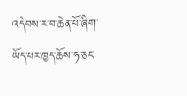འདེབས་ར་བ་ཆེན་པོ་ཞིག་ཡོད་པར་ཁྱད་ཆོས་ཧ་ཅང་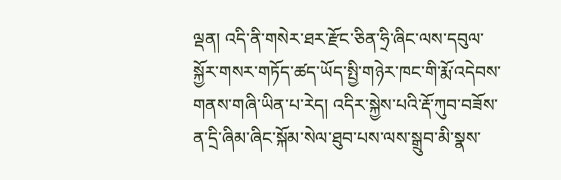ལྡན། འདི་ནི་གསེར་ཐར་རྫོང་ཅིན་ཧྲི་ཞིང་ལས་དབུལ་སྐྱོར་གསར་གཏོད་ཚད་ཡོད་སྤྱི་གཉེར་ཁང་གི་རྨོ་འདེབས་གནས་གཞི་ཡིན་པ་རེད། འདིར་སྐྱེས་པའི་རྡོ་ཀུབ་བཟོས་ན་དྲི་ཞིམ་ཞིང་སྐོམ་སེལ་ཐུབ་པས་ལས་སྒྲུབ་མི་སྣས་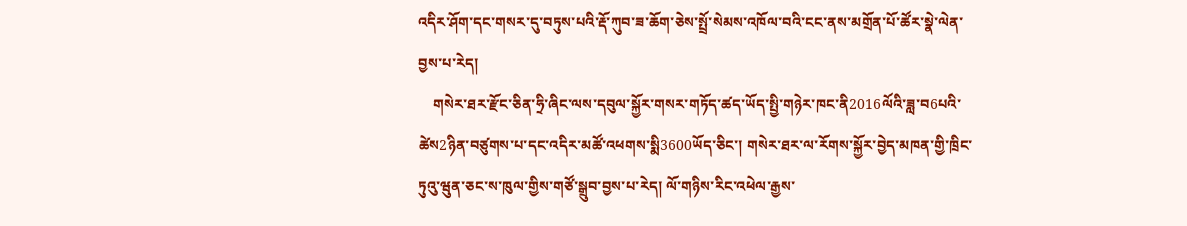འདིར་ཤོག་དང་གསར་དུ་བཏུས་པའི་རྡོ་ཀུབ་ཟ་ཆོག་ཅེས་སྤྲོ་སེམས་འཁོལ་བའི་ངང་ནས་མགྲོན་པོ་ཚོར་སྣེ་ལེན་བྱས་པ་རེད།
    གསེར་ཐར་རྫོང་ཅིན་ཧྲི་ཞིང་ལས་དབུལ་སྐྱོར་གསར་གཏོད་ཚད་ཡོད་སྤྱི་གཉེར་ཁང་ནི2016ལོའི་ཟླ་བ6པའི་ཚེས2ཉིན་བཙུགས་པ་དང་འདིར་མཚོ་འཕགས་སྨི3600ཡོད་ཅིང་། གསེར་ཐར་ལ་རོགས་སྐྱོར་བྱེད་མཁན་གྱི་ཁྲིང་ཏུའུ་ཝུན་ཅང་ས་ཁུལ་གྱིས་གཙོ་སྒྲུབ་བྱས་པ་རེད། ལོ་གཉིས་རིང་འཕེལ་རྒྱས་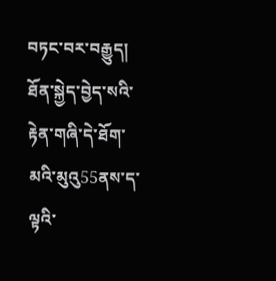བཏང་བར་བརྒྱུད། ཐོན་སྐྱེད་བྱེད་སའི་རྟེན་གཞི་དེ་ཐོག་མའི་མུའུ55ནས་ད་ལྟའི་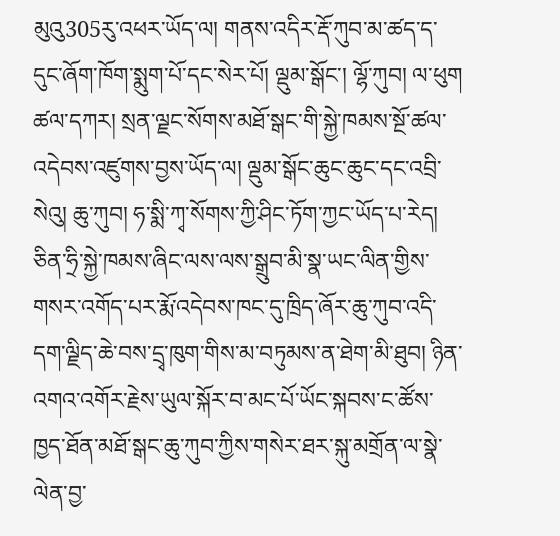མུའུ305རུ་འཕར་ཡོད་ལ། གནས་འདིར་རྡོ་ཀུབ་མ་ཚད་ད་དུང་ཞོག་ཁོག་སྨུག་པོ་དང་སེར་པོ། ལྡུམ་སྒོང་། ལྷོ་ཀུབ། ལ་ཕུག ཚལ་དཀར། སྲན་ལྗང་སོགས་མཐོ་སྒང་གི་སྐྱེ་ཁམས་སྔོ་ཚལ་འདེབས་འཛུགས་བྱས་ཡོད་ལ། ལྡུམ་སྒོང་ཆུང་ཆུང་དང་འབྲི་སེའུ། ཆུ་ཀུབ། ཧ་སྨི་ཀྭ་སོགས་ཀྱི་ཤིང་ཏོག་ཀྱང་ཡོད་པ་རེད།
ཅིན་ཧྲི་སྐྱེ་ཁམས་ཞིང་ལས་ལས་སྒྲུབ་མི་སྣ་ཡང་ལིན་གྱིས་གསར་འགོད་པར་རྨོ་འདེབས་ཁང་དུ་ཁྲིད་ཞོར་ཆུ་ཀུབ་འདི་དག་ལྗིད་ཆེ་བས་དྲྭ་ཁུག་གིས་མ་བཏུམས་ན་ཐེག་མི་ཐུབ། ཉིན་འགའ་འགོར་རྗེས་ཡུལ་སྐོར་བ་མང་པོ་ཡོང་སྐབས་ང་ཚོས་ཁྱད་ཐོན་མཐོ་སྒང་ཆུ་ཀུབ་ཀྱིས་གསེར་ཐར་སྐུ་མགྲོན་ལ་སྣེ་ལེན་བྱ་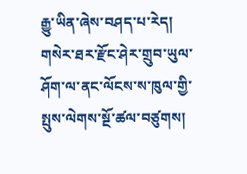རྒྱུ་ཡིན་ཞེས་བཤད་པ་རེད།
གསེར་ཐར་རྫོང་ཤེར་གྲུབ་ཡུལ་ཤོག་ལ་ནང་ལོངས་ས་ཁུལ་གྱི་སྤུས་ལེགས་སྔོ་ཚལ་བཙུགས།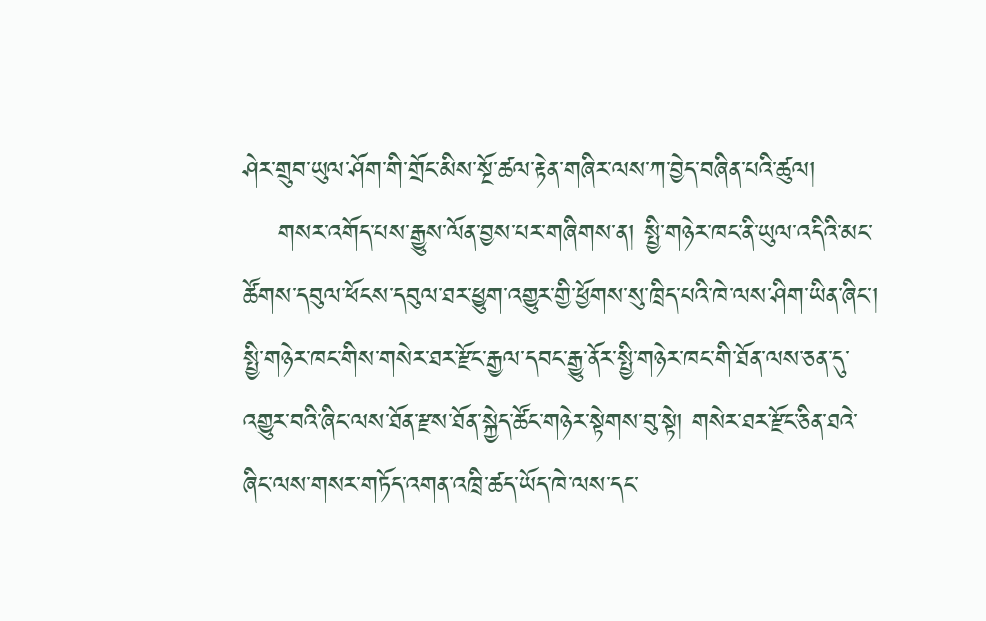ཤེར་གྲུབ་ཡུལ་ཤོག་གི་གྲོང་མིས་སྔོ་ཚལ་རྟེན་གཞིར་ལས་ཀ་བྱེད་བཞིན་པའི་ཚུལ།
    གསར་འགོད་པས་རྒྱུས་ལོན་བྱས་པར་གཞིགས་ན། སྤྱི་གཉེར་ཁང་ནི་ཡུལ་འདིའི་མང་ཚོགས་དབུལ་ཕོངས་དབུལ་ཐར་ཕྱུག་འགྱུར་གྱི་ཕྱོགས་སུ་ཁྲིད་པའི་ཁེ་ལས་ཤིག་ཡིན་ཞིང་། སྤྱི་གཉེར་ཁང་གིས་གསེར་ཐར་རྫོང་རྒྱལ་དབང་རྒྱུ་ནོར་སྤྱི་གཉེར་ཁང་གི་ཐོན་ལས་ཅན་དུ་འགྱུར་བའི་ཞིང་ལས་ཐོན་རྫས་ཐོན་སྐྱེད་ཚོང་གཉེར་སྟེགས་བུ་སྟེ། གསེར་ཐར་རྫོང་ཅིན་ཐའེ་ཞིང་ལས་གསར་གཏོད་འགན་འཁྲི་ཚད་ཡོད་ཁེ་ལས་དང་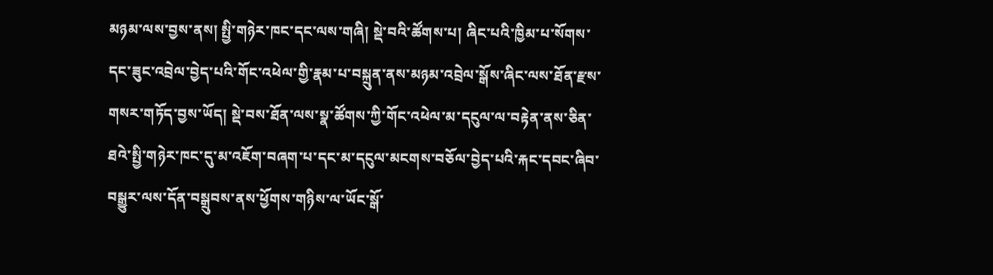མཉམ་ལས་བྱས་ནས། སྤྱི་གཉེར་ཁང་དང་ལས་གཞི། སྡེ་བའི་ཚོགས་པ། ཞིང་པའི་ཁྱིམ་པ་སོགས་དང་ཟུང་འབྲེལ་བྱེད་པའི་གོང་འཕེལ་གྱི་རྣམ་པ་བསྐྲུན་ནས་མཉམ་འབྲེལ་སྒོས་ཞིང་ལས་ཐོན་རྫས་གསར་གཏོད་བྱས་ཡོད། སྡེ་བས་ཐོན་ལས་སྣ་ཚོགས་ཀྱི་གོང་འཕེལ་མ་དངུལ་ལ་བརྟེན་ནས་ཅིན་ཐའེ་སྤྱི་གཉེར་ཁང་དུ་མ་འཇོག་བཞག་པ་དང་མ་དངུལ་མངགས་བཅོལ་བྱེད་པའི་རྐང་དབང་ཞིབ་བསྒྱུར་ལས་དོན་བསྒྲུབས་ནས་ཕྱོགས་གཉིས་ལ་ཡོང་སྒོ་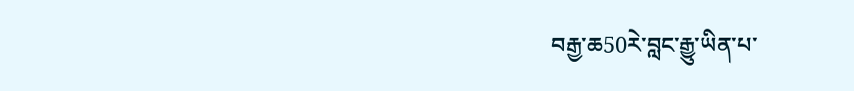བརྒྱ་ཆ50རེ་བླང་རྒྱུ་ཡིན་པ་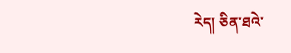རེད། ཅིན་ཐའེ་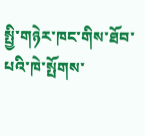སྤྱི་གཉེར་ཁང་གིས་ཐོབ་པའི་ཁེ་སྤོགས་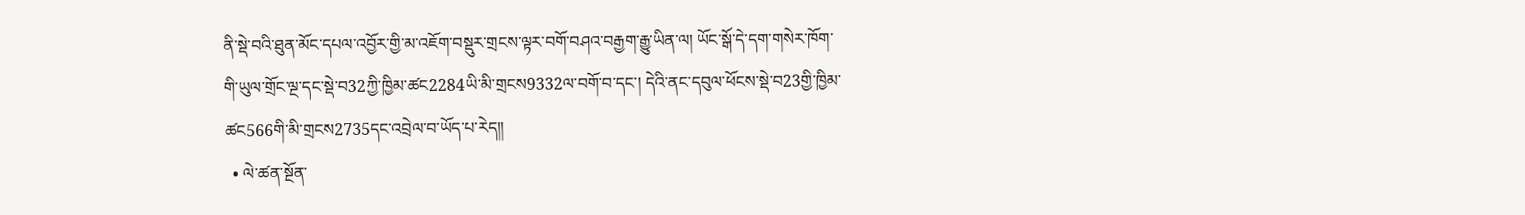ནི་སྡེ་བའི་ཐུན་མོང་དཔལ་འབྱོར་གྱི་མ་འཇོག་བསྡུར་གྲངས་ལྟར་བགོ་བཤའ་བརྒྱག་རྒྱུ་ཡིན་ལ། ཡོང་སྒོ་དེ་དག་གསེར་ཁོག་གི་ཡུལ་གྲོང་ལྔ་དང་སྡེ་བ32ཀྱི་ཁྱིམ་ཚང2284ཡི་མི་གྲངས9332ལ་བགོ་བ་དང་། དེའི་ནང་དབུལ་ཕོངས་སྡེ་བ23གྱི་ཁྱིམ་ཚང566གི་མི་གྲངས2735དང་འབྲེལ་བ་ཡོད་པ་རེད།།
  • ལེ་ཚན་སྔོན་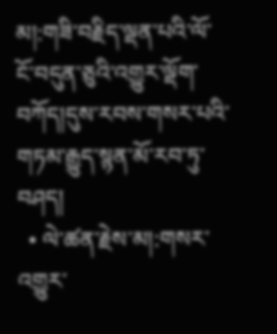མ།:གཟི་བརྗིད་ལྡན་པའི་ལོ་ངོ་བདུན་ཅུའི་འགྱུར་ལྡོག་བཀོད།དུས་རབས་གསར་པའི་གཏམ་རྒྱུད་སྙན་མོ་རབ་ཏུ་བཤད།
  • ལེ་ཚན་རྗེས་མ།:གསར་འགྱུར་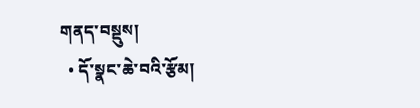གནད་བསྡུས།
  • དོ་སྣང་ཆེ་བའི་རྩོམ།